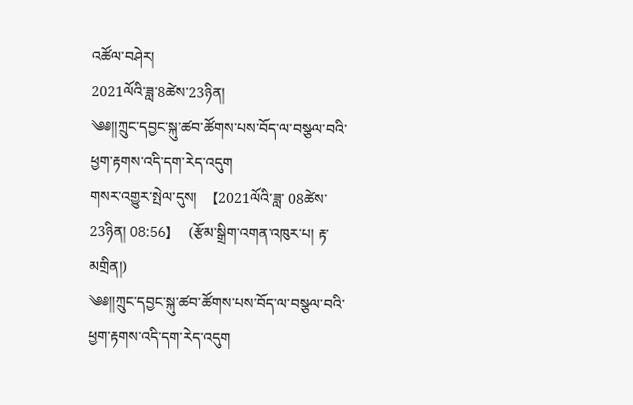འཚོལ་བཤེར།
2021ལོའི་ཟླ་8ཚེས་23ཉིན།
༄༅།།ཀྲུང་དབྱང་སྐུ་ཚབ་ཚོགས་པས་བོད་ལ་བསྩལ་བའི་ཕྱག་རྟགས་འདི་དག་རེད་འདུག
གསར་འགྱུར་སྤེལ་དུས།  【2021ལོའི་ཟླ་ 08ཚེས་23ཉིན། 08:56】   (རྩོམ་སྒྲིག་འགན་འཁུར་པ། རྟ་མགྲིན།)
༄༅།།ཀྲུང་དབྱང་སྐུ་ཚབ་ཚོགས་པས་བོད་ལ་བསྩལ་བའི་ཕྱག་རྟགས་འདི་དག་རེད་འདུག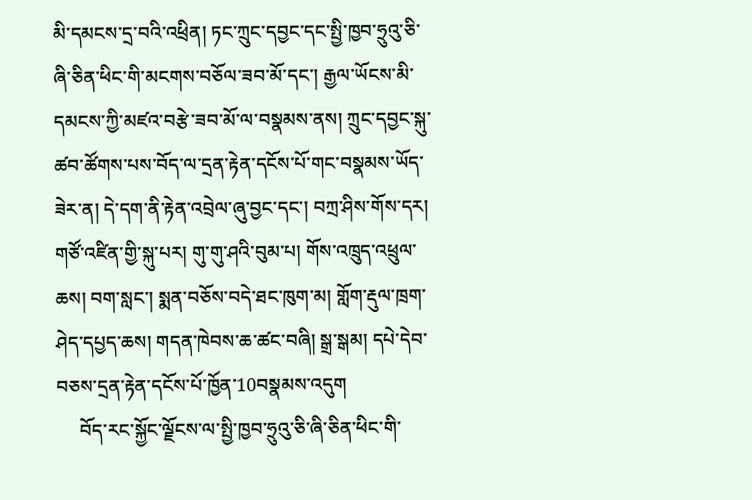མི་དམངས་དྲ་བའི་འཕྲིན། ཏང་ཀྲུང་དབྱང་དང་སྤྱི་ཁྱབ་ཧྲུའུ་ཅི་ཞི་ཅིན་ཕིང་གི་མངགས་བཅོལ་ཟབ་མོ་དང་། རྒྱལ་ཡོངས་མི་དམངས་ཀྱི་མཛའ་བརྩེ་ཟབ་མོ་ལ་བསྣམས་ནས། ཀྲུང་དབྱང་སྐུ་ཚབ་ཚོགས་པས་བོད་ལ་དྲན་རྟེན་དངོས་པོ་གང་བསྣམས་ཡོད་ཟེར་ན། དེ་དག་ནི་རྟེན་འབྲེལ་ཞུ་བྱང་དང་། བཀྲ་ཤིས་གོས་དར། གཙོ་འཛིན་གྱི་སྐུ་པར། གུ་གུ་ཤའི་བུམ་པ། གོས་འཁྲུད་འཕྲུལ་ཆས། བག་སླང་། སྨན་བཅོས་བདེ་ཐང་ཁུག་མ། གློག་རྡུལ་ཁྲག་ཤེད་དཔྱད་ཆས། གདན་ཁེབས་ཆ་ཚང་བཞི། སྒྲ་སྒམ། དཔེ་དེབ་བཅས་དྲན་རྟེན་དངོས་པོ་ཁྱོན་10བསྣམས་འདུག
     བོད་རང་སྐྱོང་ལྗོངས་ལ་སྤྱི་ཁྱབ་ཧྲུའུ་ཅི་ཞི་ཅིན་ཕིང་གི་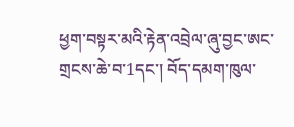ཕྱག་བསྟར་མའི་རྟེན་འབྲེལ་ཞུ་བྱང་ཨང་གྲངས་ཆེ་བ་1དང་། བོད་དམག་ཁུལ་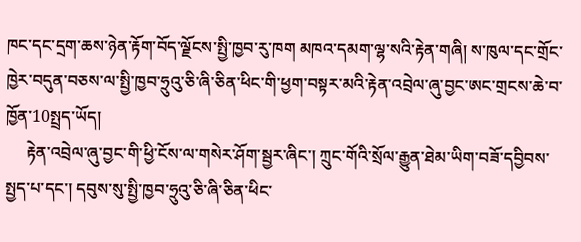ཁང་དང་དྲག་ཆས་ཉེན་རྟོག་བོད་ལྗོངས་སྤྱི་ཁྱབ་རུ་ཁག མཁའ་དམག་ལྷ་སའི་རྟེན་གཞི། ས་ཁུལ་དང་གྲོང་ཁྱེར་བདུན་བཅས་ལ་སྤྱི་ཁྱབ་ཧྲུའུ་ཅི་ཞི་ཅིན་ཕིང་གི་ཕྱག་བསྟར་མའི་རྟེན་འབྲེལ་ཞུ་བྱང་ཨང་གྲངས་ཆེ་བ་ཁྱོན་10སྤྲད་ཡོད།
     རྟེན་འབྲེལ་ཞུ་བྱང་གི་ཕྱི་ངོས་ལ་གསེར་ཤོག་སྦྱར་ཞིང་། ཀྲུང་གོའི་སྲོལ་རྒྱུན་ཐེམ་ཡིག་བཟོ་དབྱིབས་སྤྱད་པ་དང་། དབུས་སུ་སྤྱི་ཁྱབ་ཧྲུའུ་ཅི་ཞི་ཅིན་ཕིང་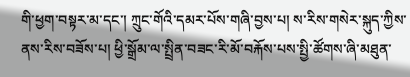གི་ཕྱག་བསྟར་མ་དང་། ཀྲུང་གོའི་དམར་པོས་གཞི་བྱས་པ། ས་རིས་གསེར་སྐུད་ཀྱིས་ནས་རིས་བཟོས་པ། ཕྱི་སྒྲོམ་ལ་སྤྲིན་བཟང་རི་མོ་བརྐོས་པས་སྤྱི་ཚོགས་ཞི་མཐུན་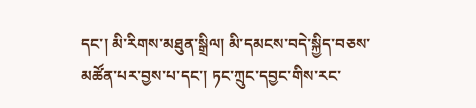དང་། མི་རིགས་མཐུན་སྒྲིལ། མི་དམངས་བདེ་སྐྱིད་བཅས་མཚོན་པར་བྱས་པ་དང་། ཏང་ཀྲུང་དབྱང་གིས་རང་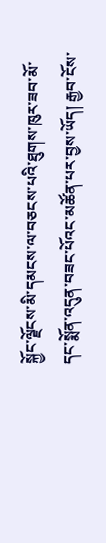སྐྱོང་ལྗོངས་མི་དམངས་ལ་བཅངས་པའི་ཐུགས་ཁུར་ཟབ་མོ་དང་སྨོན་འདུན་བཟང་པོའང་མཚོན་པར་བྱས་ཡོད། རྒྱབ་ངོས་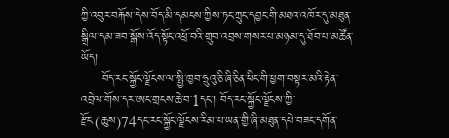ཀྱི་འབུར་བརྐོས་དེས་བོད་མི་དམངས་ཀྱིས་ཏང་ཀྲུང་དབྱང་གི་མཐའ་འཁོར་དུ་མཐུན་སྒྲིལ་དམ་ཟབ་སྒོས་འོད་སྟོང་འཕྲོ་བའི་གྲུབ་འབྲས་གསར་པ་མཉམ་དུ་ཐོབ་པ་མཚོན་ཡོད།
     བོད་རང་སྐྱོང་ལྗོངས་ལ་སྤྱི་ཁྱབ་ཧྲུའུ་ཅི་ཞི་ཅིན་ཕིང་གི་ཕྱག་བསྟར་མའི་རྟེན་འབྲེལ་གོས་དར་ཨང་གྲངས་ཆེ་བ་1དང་། བོད་རང་སྐྱོང་ལྗོངས་ཀྱི་རྫོང(ཆུས)74དང་རང་སྐྱོང་ལྗོངས་རིམ་པ་ཡན་གྱི་ཞི་མཐུན་དཔེ་བཟང་དགོན་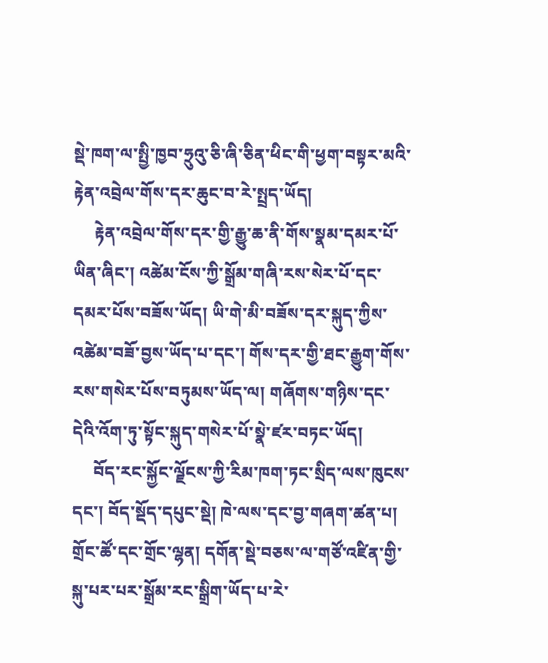སྡེ་ཁག་ལ་སྤྱི་ཁྱབ་ཧྲུའུ་ཅི་ཞི་ཅིན་ཕིང་གི་ཕྱག་བསྟར་མའི་རྟེན་འབྲེལ་གོས་དར་ཆུང་བ་རེ་སྤྲད་ཡོད།
     རྟེན་འབྲེལ་གོས་དར་གྱི་རྒྱུ་ཆ་ནི་གོས་སྣམ་དམར་པོ་ཡིན་ཞིང་། འཚེམ་ངོས་ཀྱི་སྒྲོམ་གཞི་རས་སེར་པོ་དང་དམར་པོས་བཟོས་ཡོད། ཡི་གེ་མི་བཟོས་དར་སྐུད་ཀྱིས་འཚེམ་བཟོ་བྱས་ཡོད་པ་དང་། གོས་དར་གྱི་ཐང་རྒྱུག་གོས་རས་གསེར་པོས་བཏུམས་ཡོད་ལ། གཞོགས་གཉིས་དང་དེའི་འོག་ཏུ་སྟོང་སྐུད་གསེར་པོ་སྣེ་ཛར་བཏང་ཡོད།
     བོད་རང་སྐྱོང་ལྗོངས་ཀྱི་རིམ་ཁག་ཏང་སྲིད་ལས་ཁུངས་དང་། བོད་སྡོད་དཔུང་སྡེ། ཁེ་ལས་དང་བྱ་གཞག་ཚན་པ། གྲོང་ཚོ་དང་གྲོང་ལྷན། དགོན་སྡེ་བཅས་ལ་གཙོ་འཛིན་གྱི་སྐུ་པར་པར་སྒྲོམ་རང་སྒྲིག་ཡོད་པ་རེ་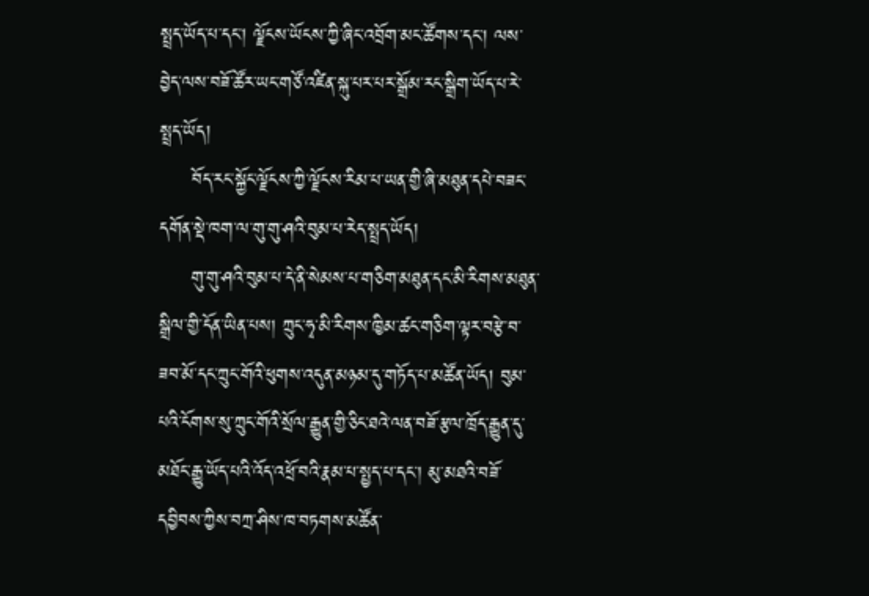སྤྲད་ཡོད་པ་དང་། ལྗོངས་ཡོངས་ཀྱི་ཞིང་འབྲོག་མང་ཚོགས་དང་། ལས་བྱེད་ལས་བཟོ་ཚོར་ཡང་གཙོ་འཛིན་སྐུ་པར་པར་སྒྲོམ་རང་སྒྲིག་ཡོད་པ་རེ་སྤྲད་ཡོད།
     བོད་རང་སྐྱོང་ལྗོངས་ཀྱི་ལྗོངས་རིམ་པ་ཡན་གྱི་ཞི་མཐུན་དཔེ་བཟང་དགོན་སྡེ་ཁག་ལ་གུ་གུ་ཤའི་བུམ་པ་རེད་སྤྲད་ཡོད།
     གུ་གུ་ཤའི་བུམ་པ་དེ་ནི་སེམས་པ་གཅིག་མཐུན་དང་མི་རིགས་མཐུན་སྒྲིལ་གྱི་དོན་ཡིན་པས། ཀྲུང་ཧྭ་མི་རིགས་ཁྱིམ་ཚང་གཅིག་ལྟར་བརྩེ་བ་ཟབ་མོ་དང་ཀྲུང་གོའི་ཕུགས་འདུན་མཉམ་དུ་གཏོད་པ་མཚོན་ཡོད། བུམ་པའི་ངོགས་སུ་ཀྲུང་གོའི་སྲོལ་རྒྱུན་གྱི་ཅིང་ཐའེ་ལན་བཟོ་རྩལ་ཁྲོད་རྒྱུན་དུ་མཐོང་རྒྱུ་ཡོད་པའི་འོད་འཕྲོ་བའི་རྣམ་པ་སྤྱད་པ་དང་། མུ་མཐའི་བཟོ་དབྱིབས་ཀྱིས་བཀྲ་ཤིས་ཁ་བཏགས་མཚོན་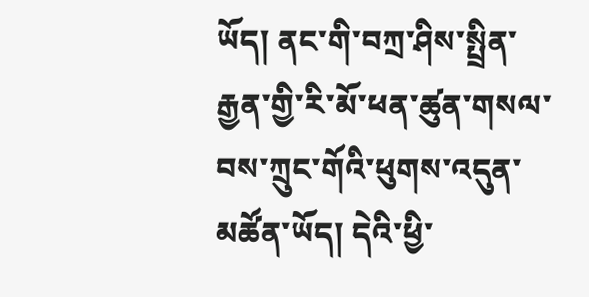ཡོད། ནང་གི་བཀྲ་ཤིས་སྤྲིན་རྒྱན་གྱི་རི་མོ་ཕན་ཚུན་གསལ་བས་ཀྲུང་གོའི་ཕུགས་འདུན་མཚོན་ཡོད། དེའི་ཕྱི་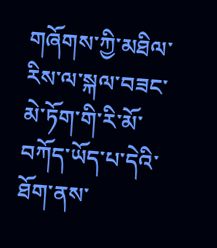གཞོགས་ཀྱི་མཐིལ་རིས་ལ་སྐལ་བཟང་མེ་ཏོག་གི་རི་མོ་བཀོད་ཡོད་པ་དེའི་ཐོག་ནས་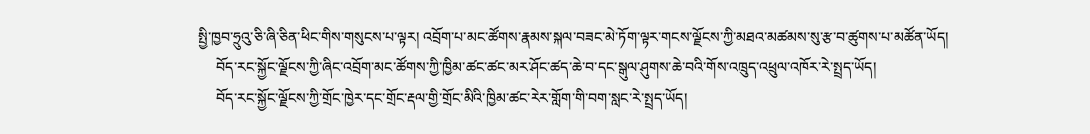སྤྱི་ཁྱབ་ཧྲུའུ་ཅི་ཞི་ཅིན་ཕིང་གིས་གསུངས་པ་ལྟར། འབྲོག་པ་མང་ཚོགས་རྣམས་སྐལ་བཟང་མེ་ཏོག་ལྟར་གངས་ལྗོངས་ཀྱི་མཐའ་མཚམས་སུ་རྩ་བ་ཚུགས་པ་མཚོན་ཡོད།
     བོད་རང་སྐྱོང་ལྗོངས་ཀྱི་ཞིང་འབྲོག་མང་ཚོགས་ཀྱི་ཁྱིམ་ཚང་ཚང་མར་ཤོང་ཚད་ཆེ་བ་དང་སྒུལ་ཤུགས་ཆེ་བའི་གོས་འཁྲུད་འཕྲུལ་འཁོར་རེ་སྤྲད་ཡོད།
     བོད་རང་སྐྱོང་ལྗོངས་ཀྱི་གྲོང་ཁྱེར་དང་གྲོང་རྡལ་གྱི་གྲོང་མིའི་ཁྱིམ་ཚང་རེར་གློག་གི་བག་སླང་རེ་སྤྲད་ཡོད།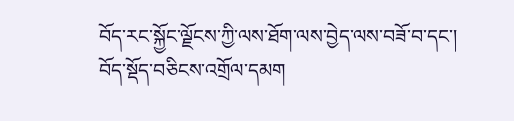བོད་རང་སྐྱོང་ལྗོངས་ཀྱི་ལས་ཐོག་ལས་བྱེད་ལས་བཟོ་བ་དང་། བོད་སྡོད་བཅིངས་འགྲོལ་དམག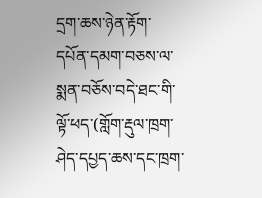དྲག་ཆས་ཉེན་རྟོག་དཔོན་དམག་བཅས་ལ་སྨན་བཅོས་བདེ་ཐང་གི་ལྟོ་ཕད་(གློག་རྡུལ་ཁྲག་ཤེད་དཔྱད་ཆས་དང་ཁྲག་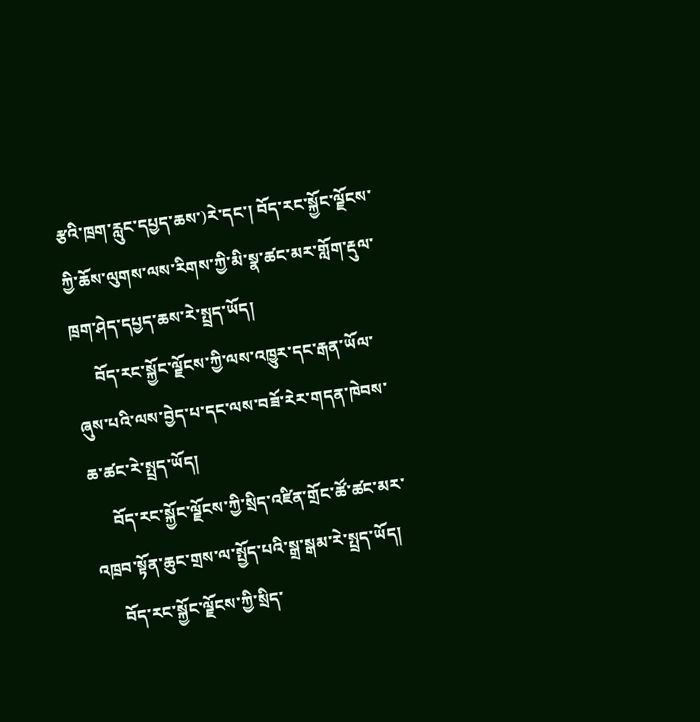རྩའི་ཁྲག་རླུང་དཔྱད་ཆས་)རེ་དང་། བོད་རང་སྐྱོང་ལྗོངས་ཀྱི་ཆོས་ལུགས་ལས་རིགས་ཀྱི་མི་སྣ་ཚང་མར་གློག་རྡུལ་ཁྲག་ཤེད་དཔྱད་ཆས་རེ་སྤྲད་ཡོད།
     བོད་རང་སྐྱོང་ལྗོངས་ཀྱི་ལས་འཁྱུར་དང་རྒན་ཡོལ་ཞུས་པའི་ལས་བྱེད་པ་དང་ལས་བཟོ་རེར་གདན་ཁེབས་ཆ་ཚང་རེ་སྤྲད་ཡོད།
     བོད་རང་སྐྱོང་ལྗོངས་ཀྱི་སྲིད་འཛིན་གྲོང་ཚོ་ཚང་མར་འཁྲབ་སྟོན་ཆུང་གྲས་ལ་སྤྱོད་པའི་སྒྲ་སྒམ་རེ་སྤྲད་ཡོད།
     བོད་རང་སྐྱོང་ལྗོངས་ཀྱི་སྲིད་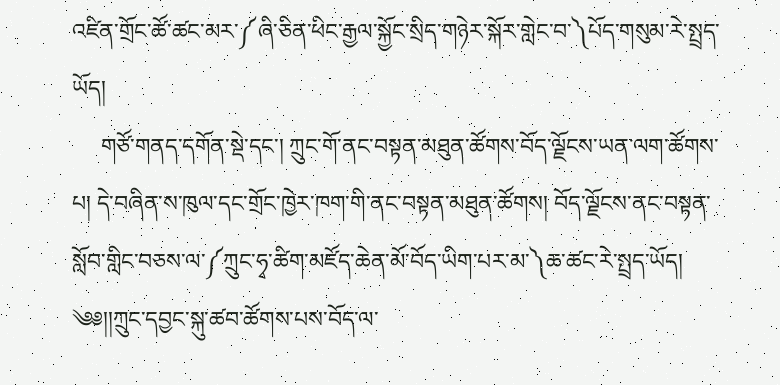འཛིན་གྲོང་ཚོ་ཚང་མར་༼ཞི་ཅིན་ཕིང་རྒྱལ་སྐྱོང་སྲིད་གཉེར་སྐོར་གླེང་བ་༽པོད་གསུམ་རེ་སྤྲད་ཡོད།
     གཙོ་གནད་དགོན་སྡེ་དང་། ཀྲུང་གོ་ནང་བསྟན་མཐུན་ཚོགས་བོད་ལྗོངས་ཡན་ལག་ཚོགས་པ། དེ་བཞིན་ས་ཁུལ་དང་གྲོང་ཁྱེར་ཁག་གི་ནང་བསྟན་མཐུན་ཚོགས། བོད་ལྗོངས་ནང་བསྟན་སློབ་གླིང་བཅས་ལ་༼ཀྲུང་ཧྭ་ཚིག་མཛོད་ཆེན་མོ་བོད་ཡིག་པར་མ་༽ཆ་ཚང་རེ་སྤྲད་ཡོད།
༄༅།།ཀྲུང་དབྱང་སྐུ་ཚབ་ཚོགས་པས་བོད་ལ་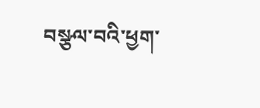བསྩལ་བའི་ཕྱག་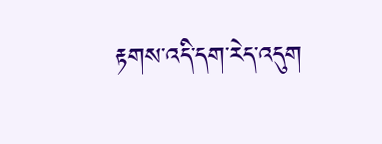རྟགས་འདི་དག་རེད་འདུག